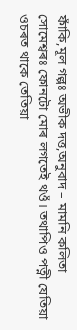ফাঁকি,মূল গল্পঃ অভীক দত্ত,অনুবাদ – মামনি কলিতা
সোমেশ্বৰঃ ফোনটো মোৰ লগতেই থওঁ। তথাপিও পত্নী যেতিয়া ওচৰত থাকে তেতিয়া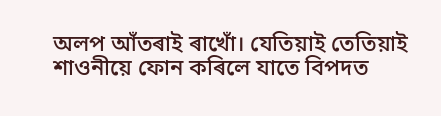অলপ আঁতৰাই ৰাখোঁ। যেতিয়াই তেতিয়াই শাওনীয়ে ফোন কৰিলে যাতে বিপদত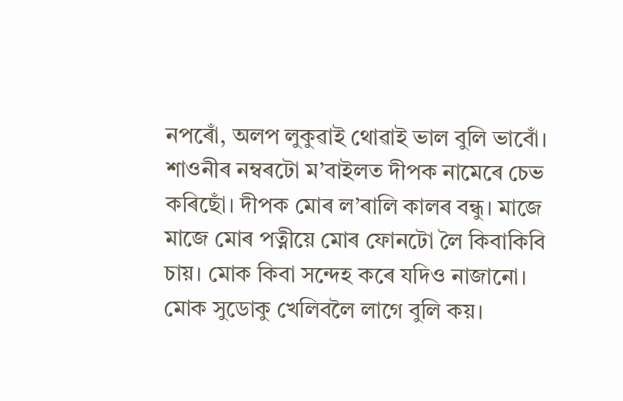নপৰোঁ, অলপ লুকুৱাই থোৱাই ভাল বুলি ভাবোঁ। শাওনীৰ নম্বৰটো ম’বাইলত দীপক নামেৰে চেভ কৰিছোঁ। দীপক মোৰ ল’ৰালি কালৰ বন্ধু। মাজে মাজে মোৰ পত্নীয়ে মোৰ ফোনটো লৈ কিবাকিবি চায়। মোক কিবা সন্দেহ কৰে যদিও নাজানো। মোক সুডোকু খেলিবলৈ লাগে বুলি কয়।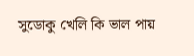সুডোকু খেলি কি ভাল পায়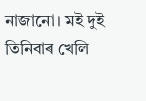নাজানো। মই দুই তিনিবাৰ খেলি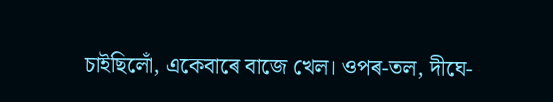চাইছিলোঁ, একেবাৰে বাজে খেল। ওপৰ-তল, দীঘে-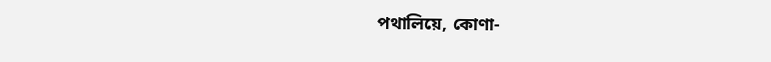পথালিয়ে, কোণা-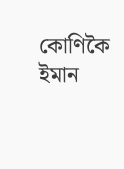কোণিকৈ ইমান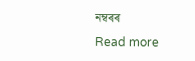নম্বৰৰ
Read more